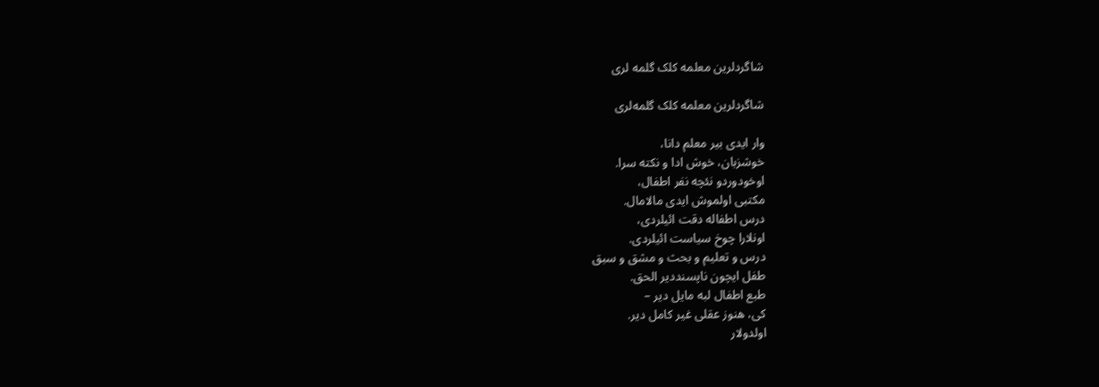شاگردلرین معلمه کلک گلمه لری

شاگردلرین معلمه کلک گلمه‌لری

وار ایدی بیر معلم دانا،
خوشزبان، خوش ادا و نکته سرا.
اوخودوردو نئچه نفر اطفال،
مکتبی اولموش ایدی مالامال.
درس اطفاله دقت ائیلردی،
اونلارا چوخ سیاست ائیلردی.
درس و تعلیم و بحث و مشق و سبق
طفل ایچون ناپسنددیر الحق.
طبع اطفال لبه مایل دیر –
کی، هنوز عقلی غیر کامل دیر.
اولدولار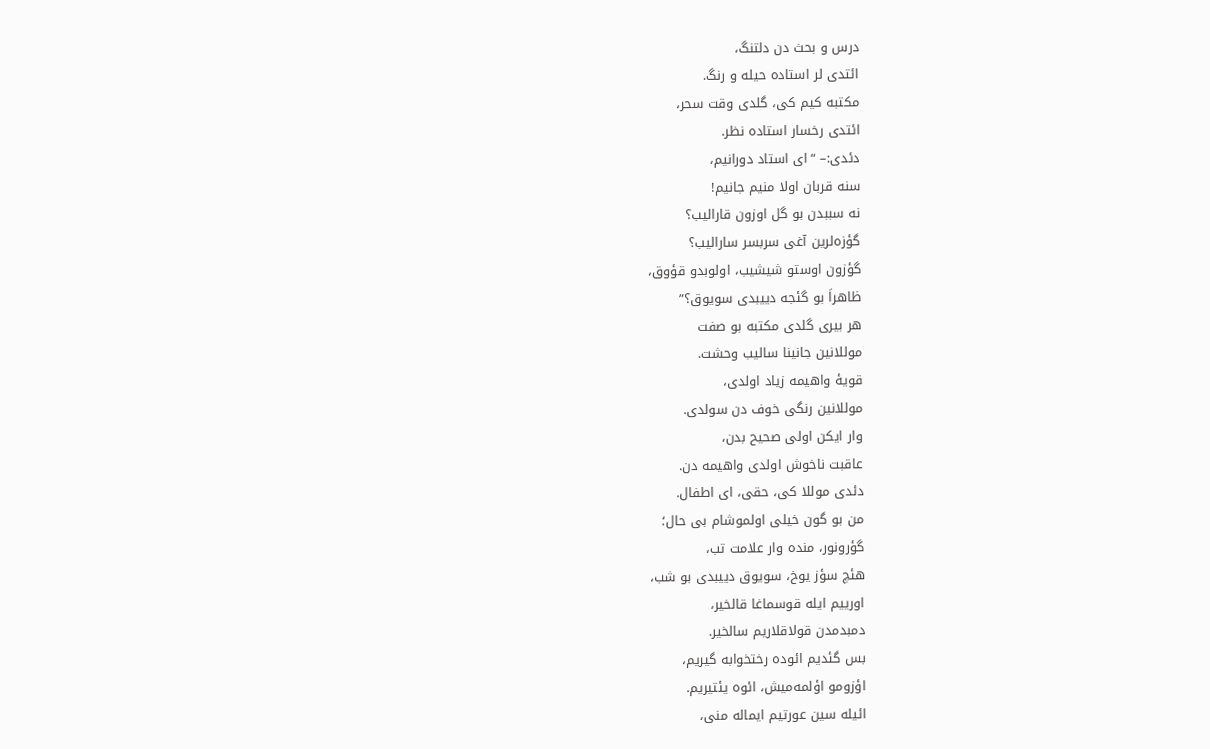درس و بحث دن دلتنگ،
ائتدی لر استاده حیله و رنگ.
مکتبه کیم کی، گلدی وقت سحر،
ائتدی رخسار استاده نظر.
دئدی:– “ای استاد دورانیم،
سنه قربان اولا منیم جانیم!
نه سببدن بو گل اوزون قارالیب؟
گؤزه‌لرین آغی سربسر سارالیب؟
گؤزون اوستو شیشیب، اولوبدو قؤوق،
ظاهراَ بو گئجه دییبدی سویوق؟”
هر بیری گلدی مکتبه بو صفت
موللانین جانینا سالیب وحشت.
قویۀ واهیمه زیاد اولدی،
موللانین رنگی خوف دن سولدی.
وار ایکن اولی صحیح بدن،
عاقبت ناخوش اولدی واهیمه دن.
دئدی موللا کی، حقی، ای اطفال.
من بو گون خیلی اولموشام بی حال؛
گؤرونور، منده وار علامت تب،
هئچ سؤز یوخ، سویوق دییبدی بو شب،
اورییم ایله قوسماغا قالخیر،
دمبدمدن قولاقلاریم سالخیر.
بس گئدیم ائوده رختخوابه گیریم،
اؤزومو اؤلمه‌میش، ائوه یئتیریم.
ائیله سین عورتیم ایماله منی،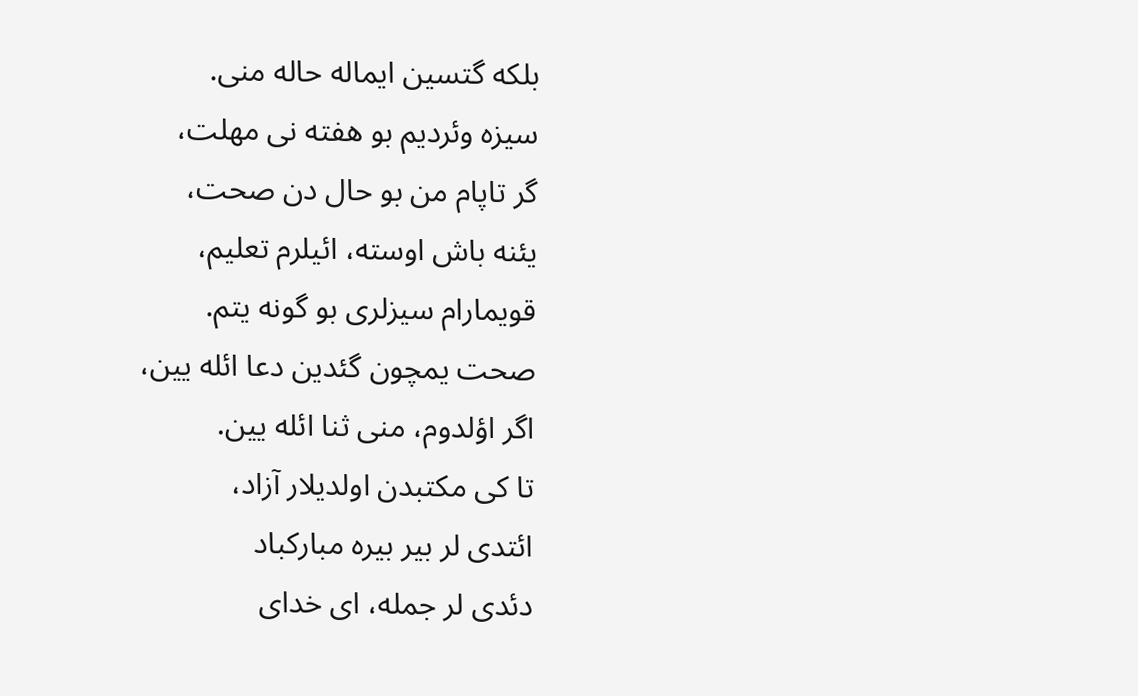بلکه گتسین ایماله حاله منی.
سیزه وئردیم بو هفته نی مهلت،
گر تاپام من بو حال دن صحت،
یئنه باش اوسته، ائیلرم تعلیم،
قویمارام سیزلری بو گونه یتم.
صحت یمچون گئدین دعا ائله یین،
اگر اؤلدوم، منی ثنا ائله یین.
تا کی مکتبدن اولدیلار آزاد،
ائتدی لر بیر بیره مبارکباد
دئدی لر جمله، ای خدای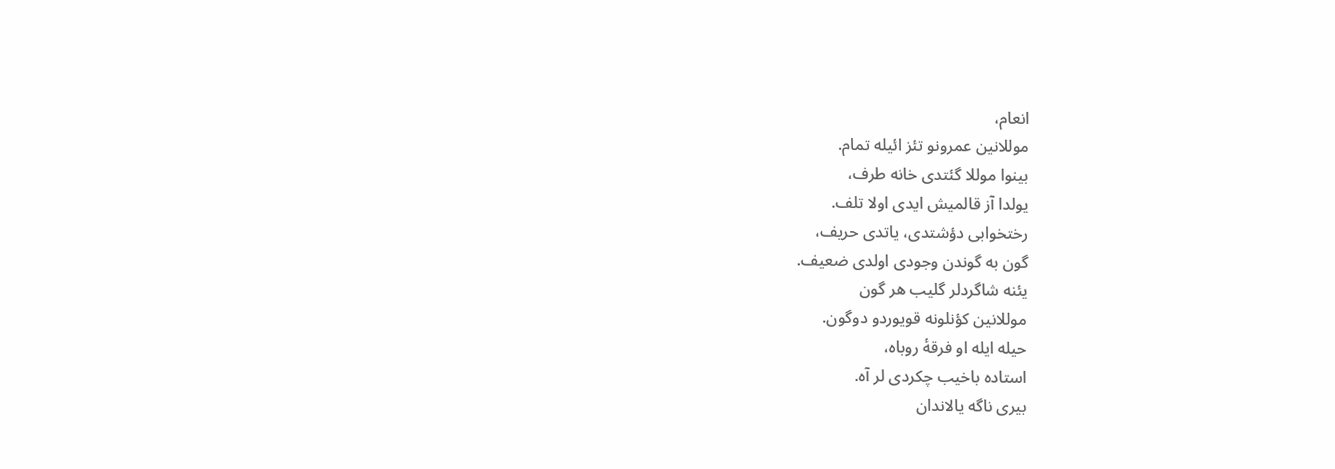انعام،
موللانین عمرونو تئز ائیله تمام.
بینوا موللا گئتدی خانه طرف،
یولدا آز قالمیش ایدی اولا تلف.
رختخوابی دؤشتدی، یاتدی حریف،
گون به گوندن وجودی اولدی ضعیف.
یئنه شاگردلر گلیب هر گون
موللانین کؤنلونه قویوردو دوگون.
حیله ایله او فرقۀ روباه،
استاده باخیب چکردی لر آه.
بیری ناگه یالاندان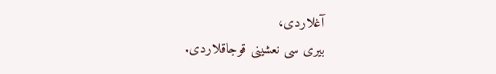آغلاردی،
بیری سی نعشینی قوجاقلاردی.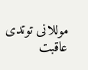موللانی توتدی عاقبت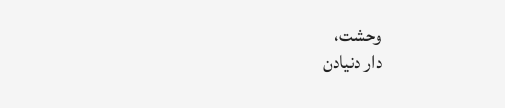وحشت،
دار دنیادن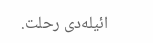ائیله‌دی رحلت.